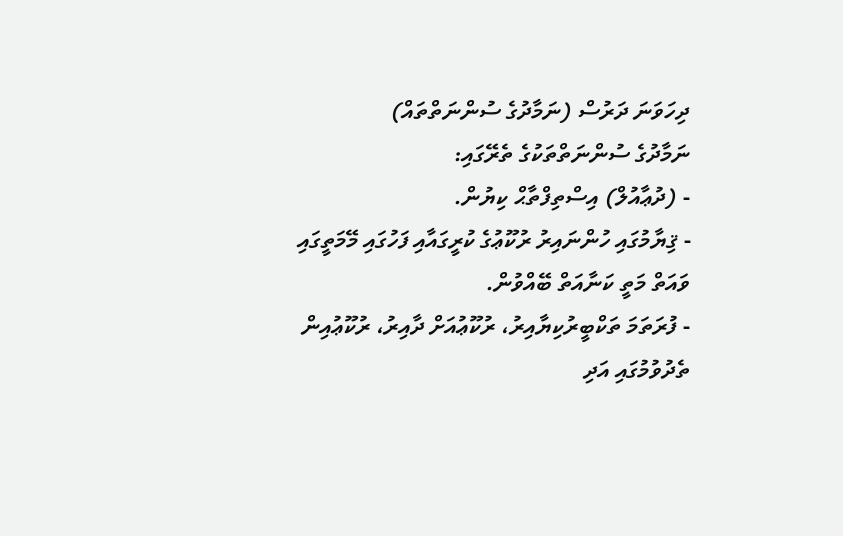ދިހަވަނަ ދަރުސް (ނަމާދުގެ ސުންނަތްތައް)
ނަމާދުގެ ސުންނަތްތަކުގެ ތެރޭގައި:
- (ދުޢާއުލް) އިސްތިފްތާޙް ކިޔުން.
- ޤިޔާމުގައި ހުންނައިރު ރުކޫޢުގެ ކުރީގައާއި ފަހުގައި މޭމަތީގައި ވައަތް މަތީ ކަނާއަތް ބޭއްވުން.
- ފުރަތަމަ ތަކްބީރުކިޔާއިރު، ރުކޫޢުއަށް ދާއިރު، ރުކޫޢުއިން ތެދުވުމުގައި އަދި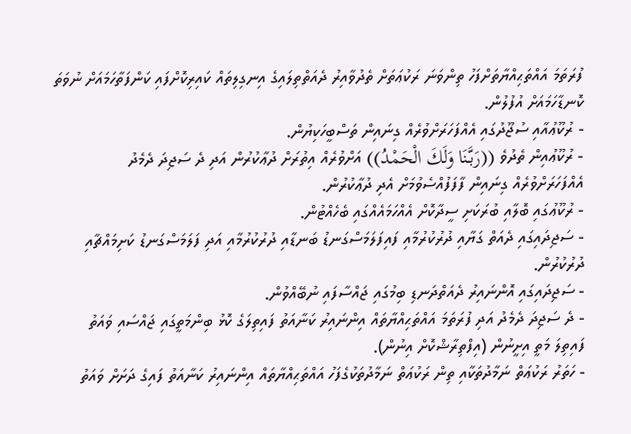ފުރަތަމަ އައްތަޙިއްޔާތަށްފަހު ތިންވަނަ ރަކުޢަތަށް ތެދުވާއިރު ދެއަތްތިލައިގެ އިނގިލިތައް ކައިރިކޮށްފައި ކަންފަތާހަމައަށް ނުވަތަ ކޮނޑާހަމައަށް އުފުލުން.
- ރުކޫޢުއާއި ސުޖޫދުގައި އެއްފަހަރަށްވުރެއް ގިނައިން ތަސްބީހަކިޔުން.
- ރުކޫޢުއިން ތެދުވެ ((رَبَّنَا وَلَكَ الْحَمْدُ)) އަށްވުރެއް އިތުރަށް ދުޢާކުރުން އަދި ދެ ސަޖިދަ ދެމެދު އެއްފަހަރަށްވުރެއް ގިނައިން ފާފަފުއްސެވުމަށް އެދި ދުޢާކުރުން.
- ރުކޫޢުގައި ބޮލާއި ބުރަކަށި ސީދާކޮށް އެއްހަމައެއްގައި ބެހެއްޓުން.
- ސަޖިދައިގައި ދެއަތް ގަޔާއި ދުރުކުރުމާއި ފައިފަލަމަސްގަނޑު ބަނޑާއި ދުރުކުރުމާއި އަދި ފަލަމަސްގަނޑު ކަށިމައްޗާއި ދުރުކުރުން.
- ސަޖިދައިގައި އޮންނައިރު ދެއަތްދަނޑި ބިމުގައި ޖައްސާފައި ނުބޭއްވުން.
- ދެ ސަޖިދަ ދެމެދު އަދި ފުރަތަމަ އައްތަޙިއްޔާތައް އިންނައިރު ކަނާއަތު ފައިތިލަގެ ކޮޅު ބިންމަތީގައި ޖައްސައި ވައަތު ފައިތިލަ މަތީ އިށީނުން (އިފްތިރާޝްކޮށް އިނުން).
- ހަތަރު ރަކުޢަތް ނަމާދުތަކާއި ތިން ރަކުޢަތް ނަމާދުތަކުގެފަހު އައްތަޙިއްޔާތައް އިންނައިރު ކަނާއަތު ފައިގެ ދަށަށް ވައަތު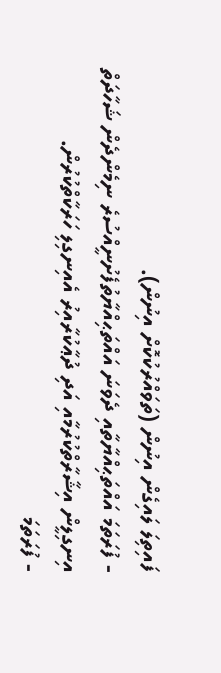ފައިތިލަ ލައިގެން އިނުން (ތަވައްރުކުކޮށް އިނުން).
- ފުރަތަމަ އައްތަޙިއްޔާތާއި ދެވަނަ އައްތަޙިއްޔާތުފެށުނީއްސުރެ ނިމެންދެން ޝަހާދަތް އިނގިލީން އިޝާރާތްކުރުމާއި އަދި ދުޢާކުރާއިރު އެއިނގިލި ހަރަކާތްކުރުން.
- ފުރަތަމަ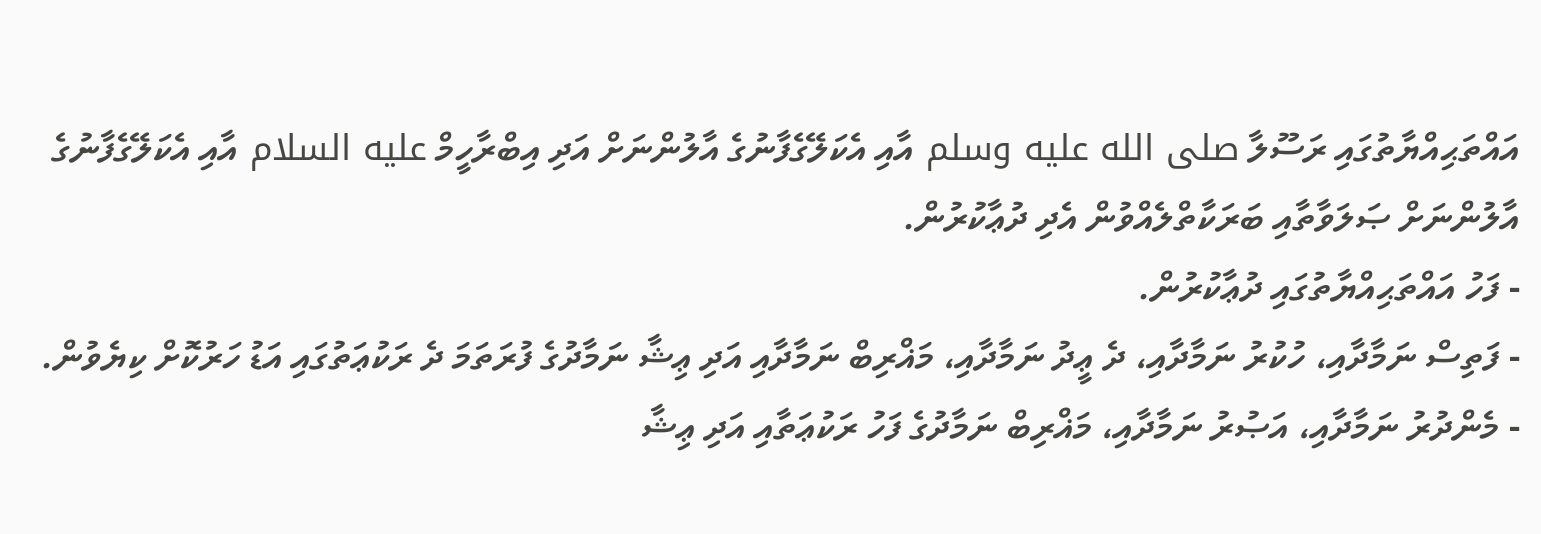އައްތަޙިއްޔާތުގައި ރަސޫލާ صلى الله عليه وسلم އާއި އެކަލޭގެފާނުގެ އާލުންނަށް އަދި އިބްރާހީމް عليه السلام އާއި އެކަލޭގެފާނުގެ އާލުންނަށް ޞަލަވާތާއި ބަރަކާތްލެއްވުން އެދި ދުޢާކުރުން.
- ފަހު އައްތަޙިއްޔާތުގައި ދުޢާކުރުން.
- ފަތިސް ނަމާދާއި، ހުކުރު ނަމާދާއި، ދެ ޢީދު ނަމާދާއި، މަޣްރިބް ނަމާދާއި އަދި ޢިޝާ ނަމާދުގެ ފުރަތަމަ ދެ ރަކުޢަތުގައި އަޑު ހަރުކޮށް ކިޔެވުން.
- މެންދުރު ނަމާދާއި، އަޞުރު ނަމާދާއި، މަޣްރިބް ނަމާދުގެ ފަހު ރަކުޢަތާއި އަދި ޢިޝާ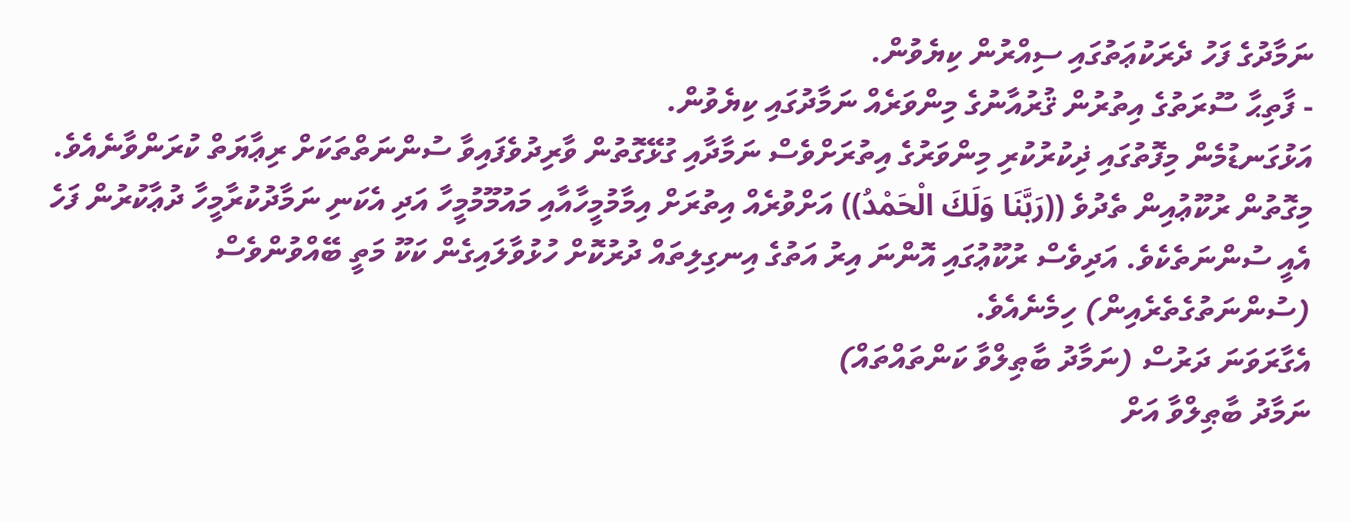ނަމާދުގެ ފަހު ދެރަކުޢަތުގައި ސިއްރުން ކިޔެވުން.
- ފާތިޙާ ސޫރަތުގެ އިތުރުން ޤުރުއާނުގެ މިންވަރެއް ނަމާދުގައި ކިޔެވުން.
އަޅުގަނޑުމެން މިފޮތުގައި ޛިކުރުކުރި މިންވަރުގެ އިތުރަށްވެސް ނަމާދާއި ގުޅޭގޮތުން ވާރިދުވެފައިވާ ސުންނަތްތަކަށް ރިޢާޔަތް ކުރަންވާނެއެވެ. މިގޮތުން ރުކޫޢުއިން ތެދުވެ ((رَبَّنَا وَلَكَ الْحَمْدُ)) އަށްވުރެއް އިތުރަށް އިމާމުމީހާއާއި މައުމޫމުމީހާ އަދި އެކަނި ނަމާދުކުރާމީހާ ދުޢާކުރުން ފަހެ އެއީ ސުންނަތެކެވެ. އަދިވެސް ރުކޫޢުގައި އޮންނަ އިރު އަތުގެ އިނގިލިތައް ދުރުކޮށް ހުޅުވާލައިގެން ކަކޫ މަތީ ބޭއްވުންވެސް (ސުންނަތުގެތެރެއިން) ހިމެނެއެވެ.
އެގާރަވަނަ ދަރުސް (ނަމާދު ބާޠިލްވާ ކަންތައްތައް)
ނަމާދު ބާޠިލްވާ އަށް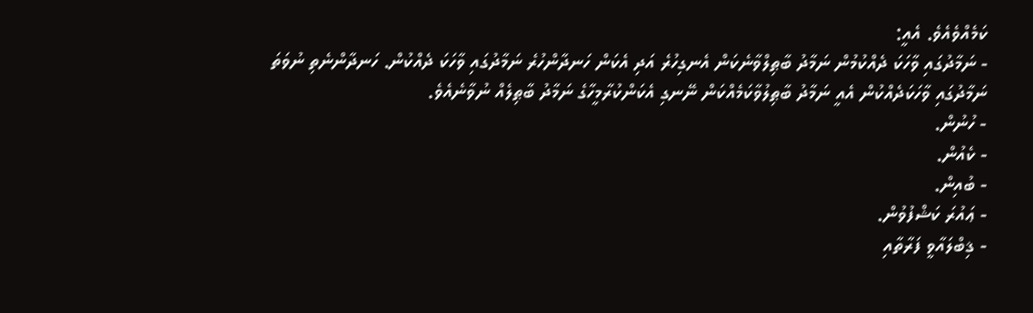ކަމެއްވެއެވެ. އެއީ:
- ނަމާދުގައި ވާހަކަ ދެއްކުމުން ނަމާދު ބާޠިލްވާނެކަން އެނގިހުރެ އަދި އެކަން ހަނދާންހުރެ ނަމާދުގައި ވާހަކަ ދެއްކުން. ހަނދާންނެތި ނުވަތަ ނަމާދުގައި ވާހަކަދެއްކުން އެއީ ނަމާދު ބާޠިލުވާކަމެއްކަން ނޭނގި އެކަންކުރާމީހާގެ ނަމާދު ބާޠިލެއް ނުވާނެއެވެ.
- ހުނުން.
- ކެއުން.
- ބުއިން.
- ޢައުރަ ކަޝްފުވުން.
- ޤިބްލައާވީ ފަރާތާއި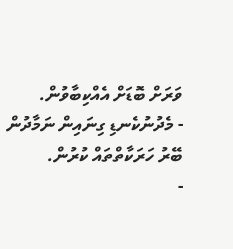ވަރަށް ބޮޑަށް އެއްކިބާވުން.
- މެދުނުކެނޑި ގިނައިން ނަމާދުން ބޭރު ހަރަކާތްތައް ކުރުން.
-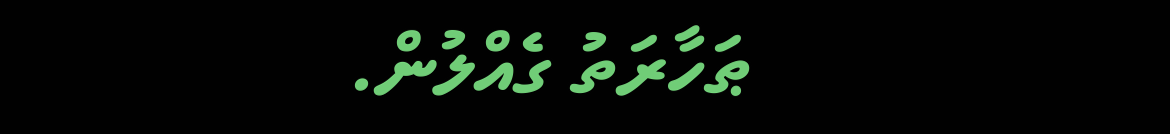ޠަހާރަތު ގެއްލުން.